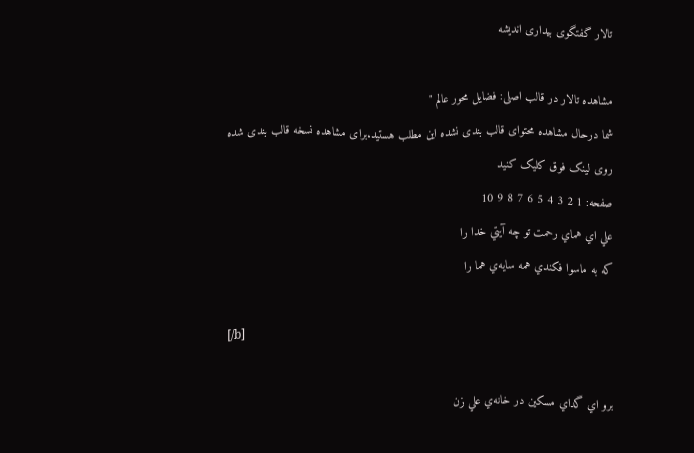تالار گفتگوی بیداری اندیشه

مشاهده تالار در قالب اصلی: فضایل محور عالم "
شما درحال مشاهده محتوای قالب بندی نشده این مطلب هستید.برای مشاهده نسخه قالب بندی شده روی لینک فوق کلیک کنید
صفحه: 1 2 3 4 5 6 7 8 9 10
علي اي هماي رحمت تو چه آيتي خدا را
که به ماسوا فکندي همه سايه‌ي هما را

[/b]

برو اي گداي مسکين در خانه‌ي علي زن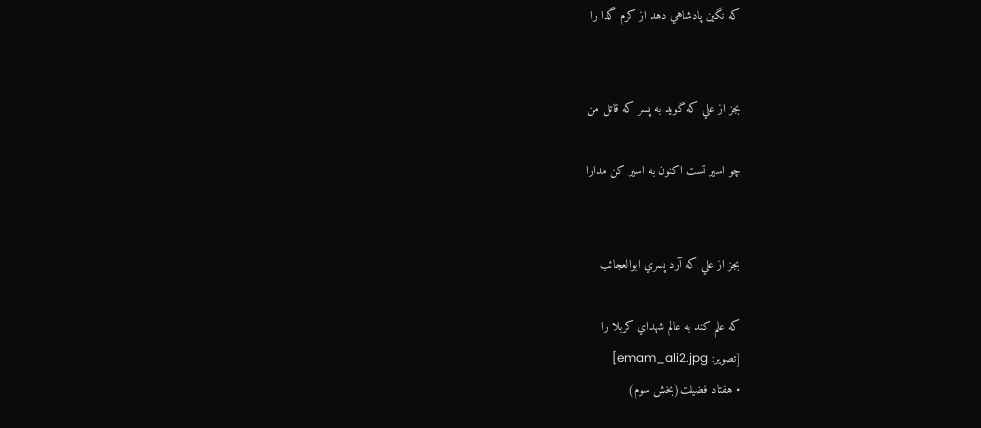که نگين پادشاهي دهد از کرم گدا را


بجز از علي که گويد به پسر که قاتل من

چو اسير تست اکنون به اسير کن مدارا


بجز از علي که آرد پسري ابوالعجائب

که علم کند به عالم شهداي کربلا را
[تصویر: emam_ali2.jpg]
• هفتاد فضیلت(بخش سوم)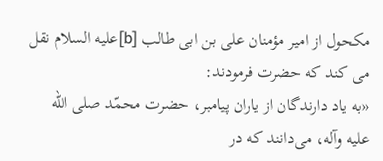مکحول از امیر مؤمنان علی بن ابی طالب [b]علیه السلام نقل می کند که حضرت فرمودند:
«به یاد دارندگان از یاران پیامبر، حضرت محمّد صلی الله علیه وآله، می‌دانند که در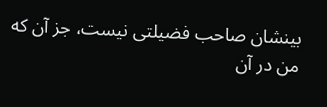بینشان صاحب فضیلتی نیست، جز آن که من در آن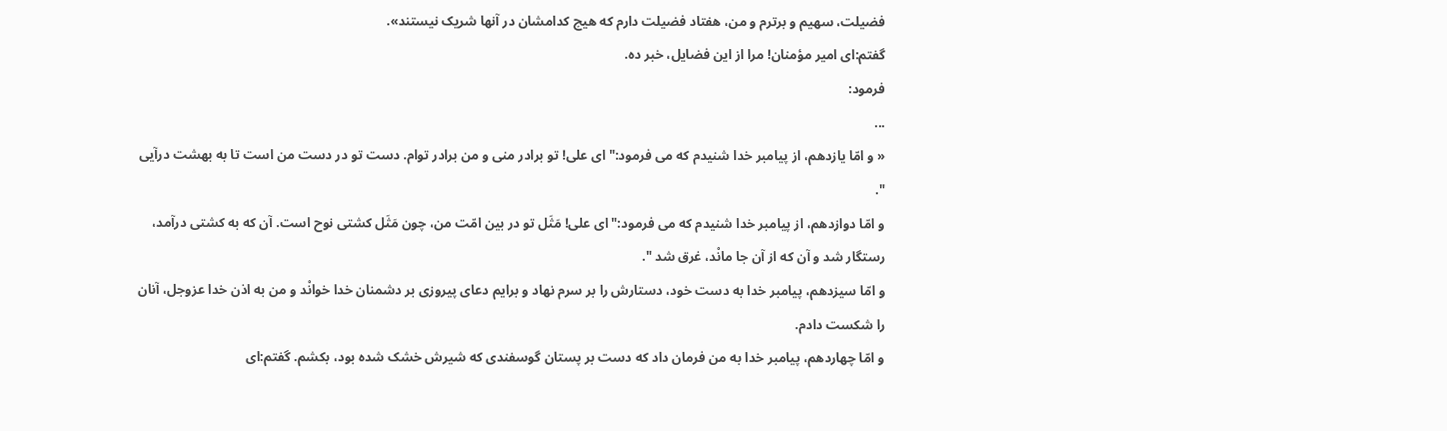فضیلت، سهیم و برترم و من، هفتاد فضیلت دارم که هیچ کدامشان در آنها شریک نیستند».
گفتم:ای امیر مؤمنان! مرا از این فضایل، خبر ده.
فرمود:
...
« و امّا یازدهم، از پیامبر خدا شنیدم که می فرمود:" ای علی! تو برادر منی و من برادر توام. دست تو در دست من است تا به بهشت درآیی ".
و امّا دوازدهم، از پیامبر خدا شنیدم که می فرمود:" ای علی! مَثَل تو در بین امّت من، چون مَثَل کشتی نوح است. آن که به کشتی درآمد، رستگار شد و آن که از آن جا مانْد، غرق شد ".
و امّا سیزدهم، پیامبر خدا به دست خود، دستارش را بر سرم نهاد و برایم دعای پیروزی بر دشمنان خدا خوانْد و من به اذن خدا عزوجل، آنان را شکست دادم.
و امّا چهاردهم، پیامبر خدا به من فرمان داد که دست بر پستان گوسفندی که شیرش خشک شده بود، بکشم. گفتم:ای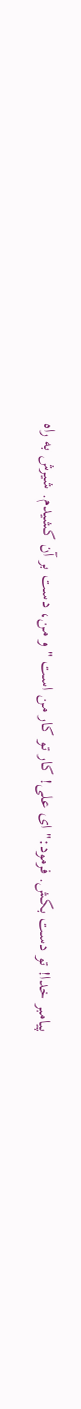پیامبر خدا! تو دست بکش. فرمود:" ای علی! کار تو کار من است " و من، دست بر آن کشیدم. شیرش به راه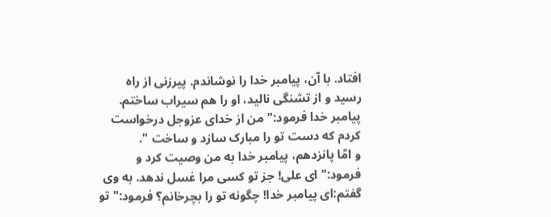افتاد. با آن، پیامبر خدا را نوشاندم. پیرزنی از راه رسید و از تشنگی نالید، او را هم سیراب ساختم. پیامبر خدا فرمود:" من از خدای عزوجل درخواست کردم که دست تو را مبارک سازد و ساخت ".
و امّا پانزدهم، پیامبر خدا به من وصیت کرد و فرمود:" ای علی! جز تو کسی مرا غسل ندهد. به وی گفتم:ای پیامبر خدا! چگونه تو را بچرخانم؟ فرمود:" تو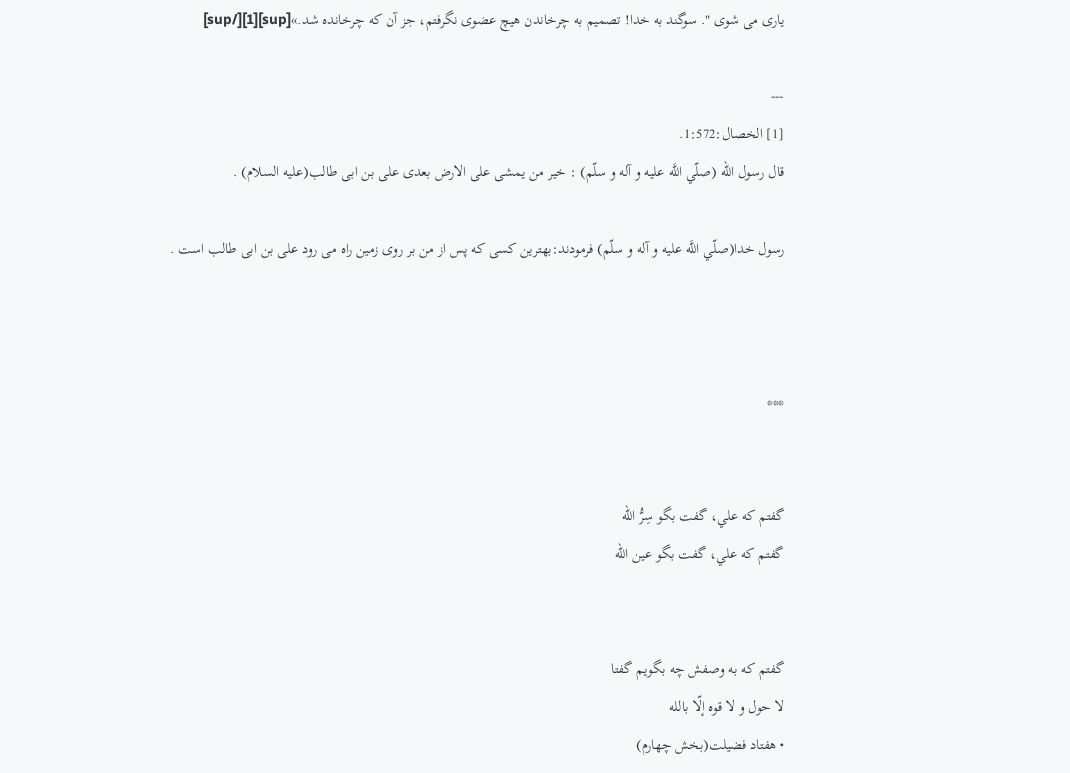یاری می شوی ". سوگند به خدا! تصمیم به چرخاندن هیچ عضوی نگرفتم، جز آن که چرخانده شد.»[sup][1][/sup]

---
[1] الخصال:1:572.
قال رسول الله (صلّي اللَّه عليه و آله و سلّم) : خیر من یمشی علی الارض بعدی علی بن ابی طالب(علیه السلام) .

رسول خدا(صلّي اللَّه عليه و آله و سلّم) فرمودند:بهترین کسی که پس از من بر روی زمین راه می رود علی بن ابی طالب است .



***


گفتم كه علي، گفت بگو سِرُّ الله
گفتم كه علي، گفت بگو عين الله


گفتم كه به وصفش چه بگويم گفتا
لا حول و لا قوه إلّا بالله
• هفتاد فضیلت(بخش چهارم)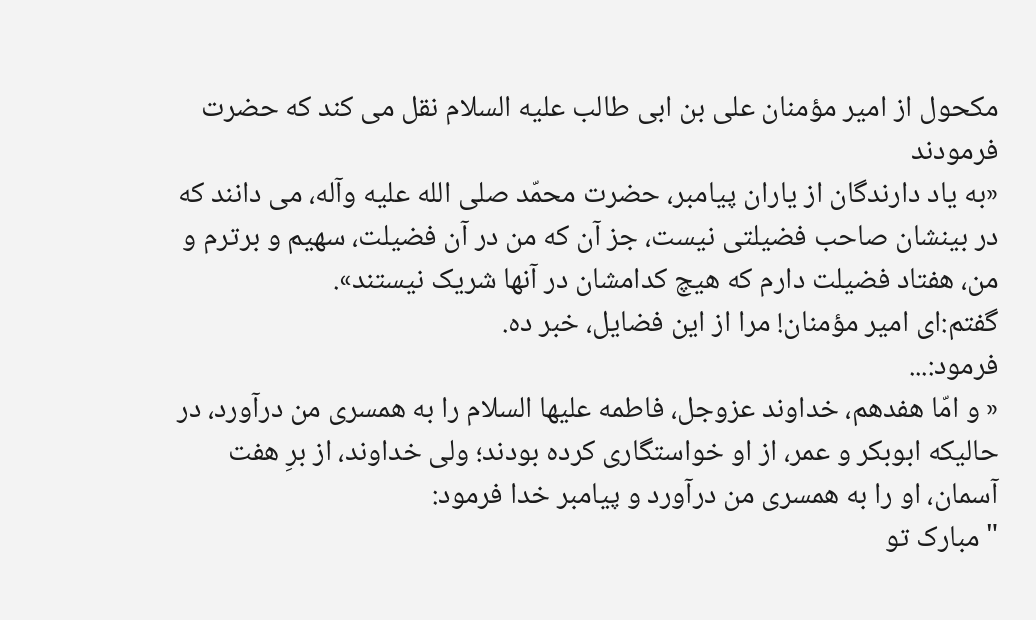مکحول از امیر مؤمنان علی بن ابی طالب علیه السلام نقل می کند که حضرت فرمودند
«به یاد دارندگان از یاران پیامبر، حضرت محمّد صلی الله علیه وآله، می دانند که در بینشان صاحب فضیلتی نیست، جز آن که من در آن فضیلت، سهیم و برترم و من، هفتاد فضیلت دارم که هیچ کدامشان در آنها شریک نیستند».
گفتم:ای امیر مؤمنان! مرا از این فضایل، خبر ده.
فرمود:...
« و امّا هفدهم، خداوند عزوجل، فاطمه علیها السلام را به همسری من درآورد، در حالیکه ابوبکر و عمر، از او خواستگاری کرده بودند؛ ولی خداوند، از برِ هفت آسمان، او را به همسری من درآورد و پیامبر خدا فرمود:
" مبارک تو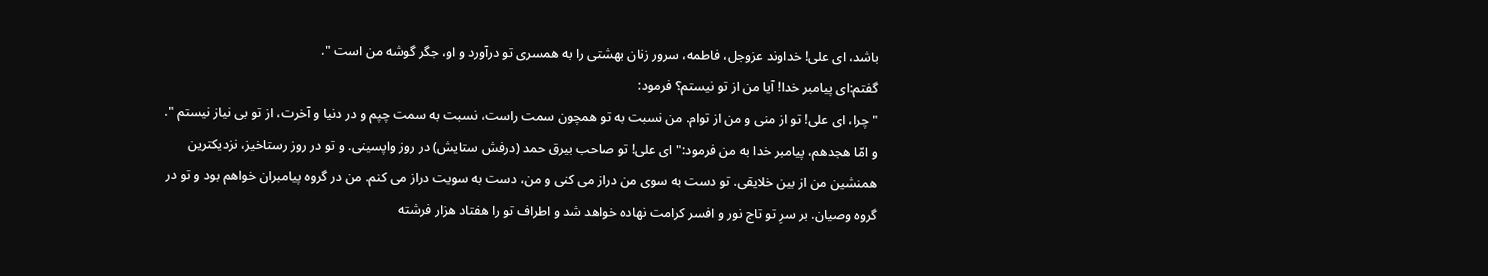باشد، ای علی! خداوند عزوجل، فاطمه، سرور زنان بهشتی را به همسری تو درآورد و او، جگر گوشه من است ".
گفتم:ای پیامبر خدا! آیا من از تو نیستم؟ فرمود:
" چرا، ای علی! تو از منی و من از توام. من نسبت به تو همچون سمت راست، نسبت به سمت چپم و در دنیا و آخرت، از تو بی نیاز نیستم ".
و امّا هجدهم، پیامبر خدا به من فرمود:" ای علی! تو صاحب بیرق حمد (درفش ستایش) در روز واپسینی. و تو در روز رستاخیز، نزدیکترین همنشین من از بین خلایقی. تو دست به سوی من دراز می کنی و من، دست به سویت دراز می کنم. من در گروه پیامبران خواهم بود و تو در گروه وصیان. بر سرِ تو تاج نور و افسر کرامت نهاده خواهد شد و اطراف تو را هفتاد هزار فرشته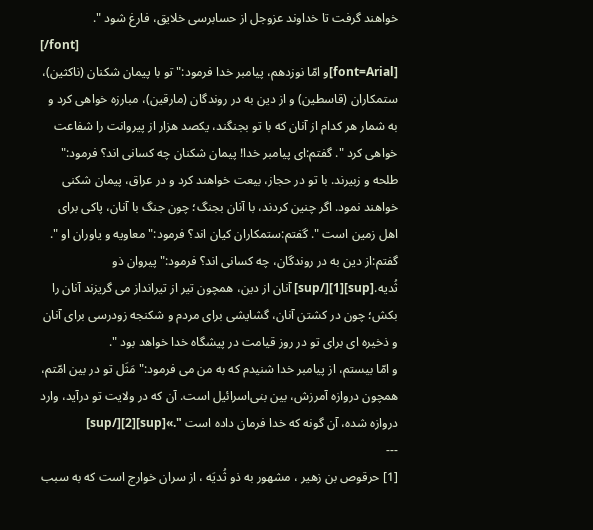خواهند گرفت تا خداوند عزوجل از حسابرسی خلایق، فارغ شود ".
[/font]
[font=Arial]و امّا نوزدهم، پیامبر خدا فرمود:" تو با پیمان شکنان (ناکثین)، ستمکاران (قاسطین) و از دین به در روندگان (مارقین)، مبارزه خواهی کرد و به شمار هر کدام از آنان که با تو بجنگند، یکصد هزار از پیروانت را شفاعت خواهی کرد ". گفتم:ای پیامبر خدا! پیمان شکنان چه کسانی اند؟ فرمود:" طلحه و زبیرند. با تو در حجاز، بیعت خواهند کرد و در عراق، پیمان شکنی خواهند نمود. اگر چنین کردند، با آنان بجنگ؛ چون جنگ با آنان، پاکی برای اهل زمین است ". گفتم:ستمکاران کیان اند؟ فرمود:" معاویه و یاوران او ". گفتم:از دین به در روندگان، چه کسانی اند؟ فرمود:" پیروان ذو ثُدیه.[sup][1][/sup] آنان از دین، همچون تیر از تیرانداز می گریزند آنان را بکش؛ چون در کشتن آنان، گشایشی برای مردم و شکنجه زودرسی برای آنان و ذخیره ای برای تو در روز قیامت در پیشگاه خدا خواهد بود ".
و امّا بیستم، از پیامبر خدا شنیدم که به من می فرمود:" مَثَل تو در بین امّتم، همچون دروازه آمرزش، بین بنی‌اسرائیل است. آن که در ولایت تو درآید، وارد دروازه شده، آن گونه که خدا فرمان داده است ".»[sup][2][/sup]
---
[1] حرقوص بن زهير ، مشهور به ذو ثُديَه ، از سران خوارج است كه به سبب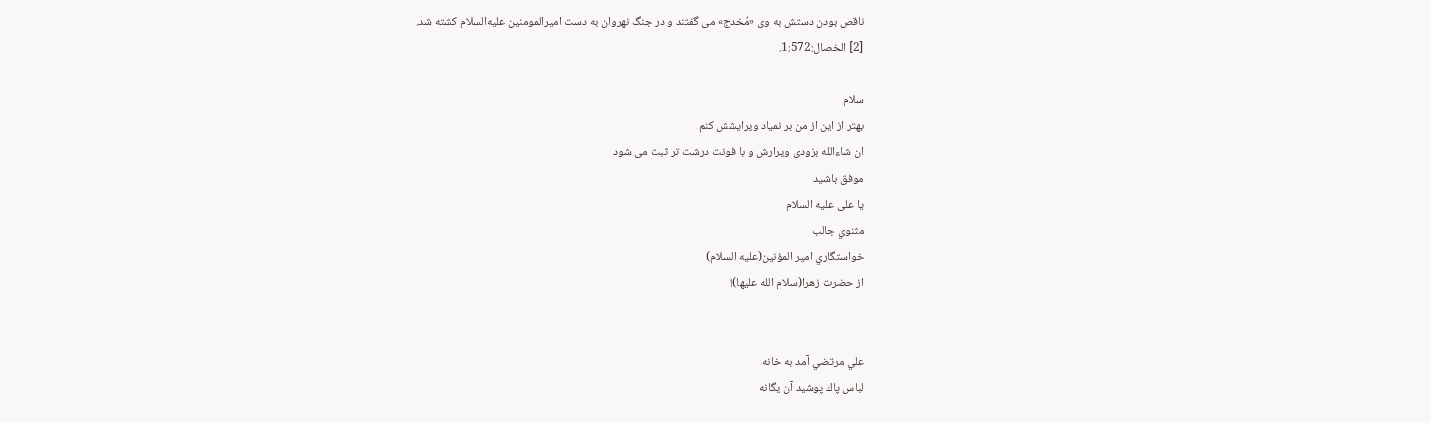ناقص بودن دستش به وى «مُخدج» مى گفتند و در جنگ نهروان به دست امیرالمومنین علیه‌السلام كشته شد.
[2] الخصال:1:572.

سلام
بهتر از این از من بر نمیاد ویرایشش کنم
ان شاءالله بزودی ویرارش و با فونت درشت تر ثبت می شود
موفق باشید
یا علی علیه السلام
مثنوي جالب
خواستگاري امير المؤنين(علیه السلام)
از حضرت زهرا(سلام الله علیها)!


علي مرتضي آمد به خانه
لباس پاك پوشيد آن يگانه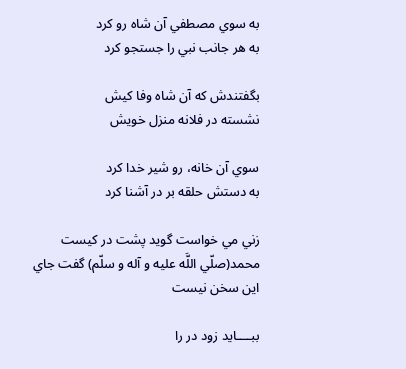به سوي مصطفي آن شاه رو كرد
به هر جانب نبي را جستجو كرد

بگفتندش كه آن شاه وفا كيش
نشسته در فلانه منزل خويش

سوي آن خانه، رو شير خدا كرد
به دستش حلقه بر در آشنا كرد

زني مي خواست گويد پشت در كيست
محمد(صلّي اللَّه عليه و آله و سلّم) گفت جاي اين سخن نيست

ببــــايد زود در را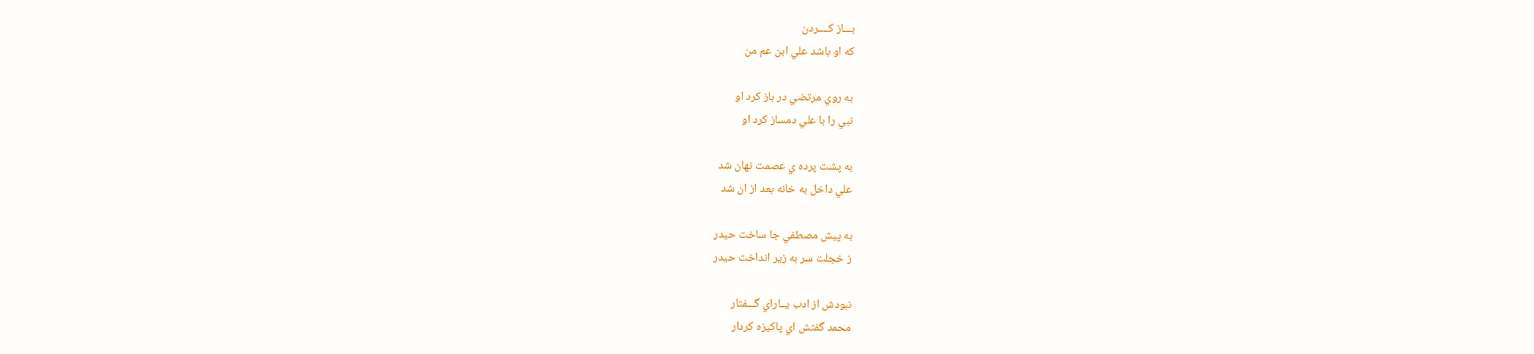بـــاز كــــردن
كه او باشد علي ابن عم من

به روي مرتضي در باز كرد او
نبي را با علي دمساز كرد او

به پشت پرده ي عصمت نهان شد
علي داخل به خانه بعد از ان شد

به پيش مصطفي جا ساخت حيدر
ز خجلت سر به زير انداخت حيدر

نبودش از ادب يــاراي گـــفتار
محمد گفتش اي پاكيزه كردار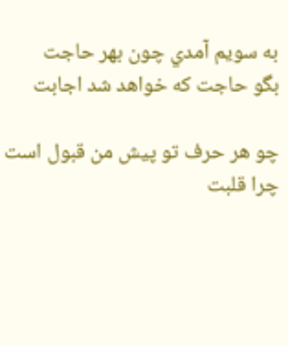به سويم آمدي چون بهر حاجت
بگو حاجت كه خواهد شد اجابت

چو هر حرف تو پيش من قبول است
چرا قلبت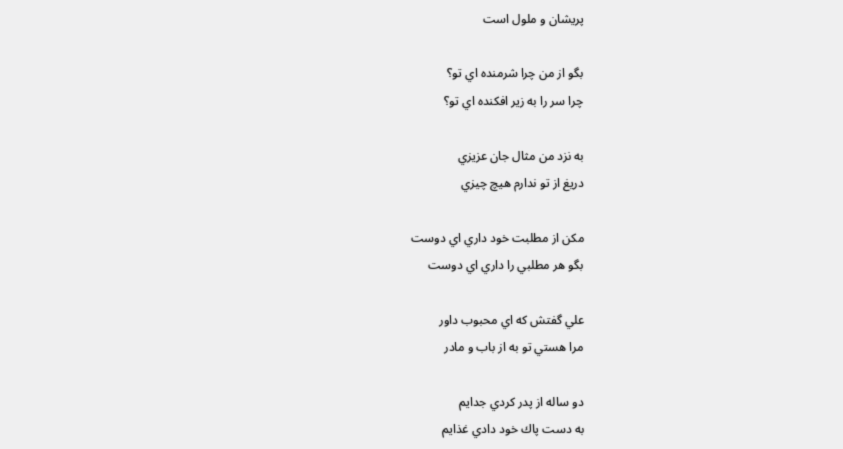پريشان و ملول است

بگو از من چرا شرمنده اي تو؟
چرا سر را به زير افكنده اي تو؟

به نزد من مثال جان عزيزي
دريغ از تو ندارم هيچ چيزي

مكن از مطلبت خود داري اي دوست
بگو هر مطلبي را داري اي دوست

علي گفتش كه اي محبوب داور
مرا هستي تو به از باب و مادر

دو ساله از پدر كردي جدايم
به دست پاك خود دادي غذايم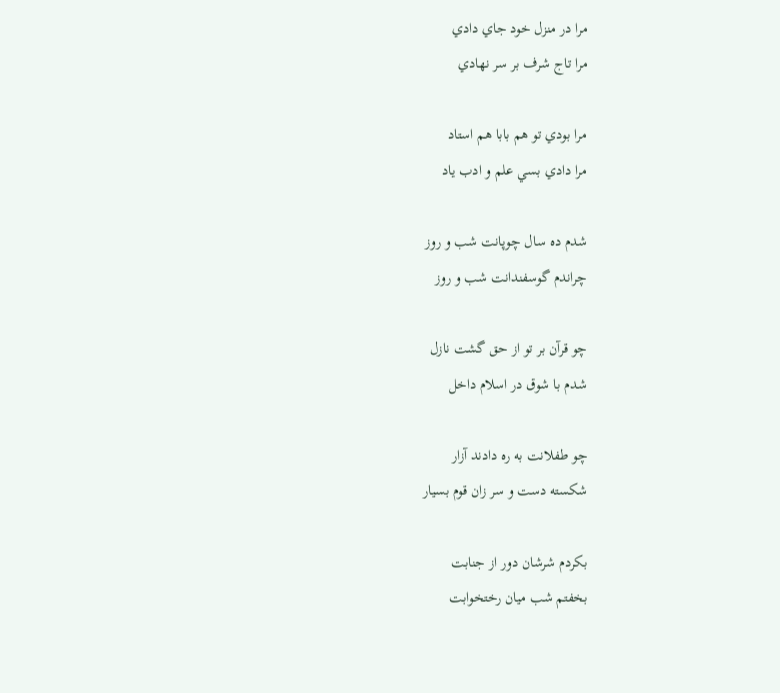مرا در منزل خود جاي دادي
مرا تاج شرف بر سر نهادي

مرا بودي تو هم بابا هم استاد
مرا دادي بسي علم و ادب ياد

شدم ده سال چوپانت شب و روز
چراندم گوسفندانت شب و روز

چو قرآن بر تو از حق گشت نازل
شدم با شوق در اسلام داخل

چو طفلانت به ره دادند آزار
شكسته دست و سر زان قوم بسيار

بكردم شرشان دور از جنابت
بخفتم شب ميان رختخوابت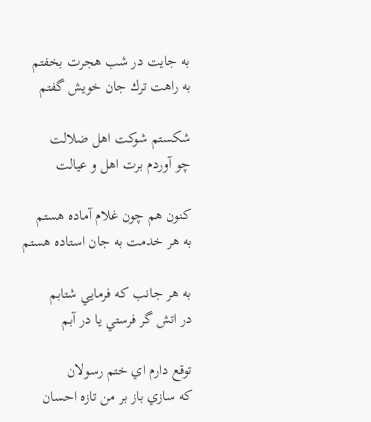به جايت در شب هجرت بخفتم
به راهت ترك جان خويش گفتم

شكستم شوكت اهل ضلالت
چو آوردم برت اهل و عيالت

كنون هم چون غلام آماده هستم
به هر خدمت به جان استاده هستم

به هر جانب كه فرمايي شتابم
در اتش گر فرستي يا در آبم

توقع دارم اي ختم رسولان
كه سازي باز بر من تازه احسان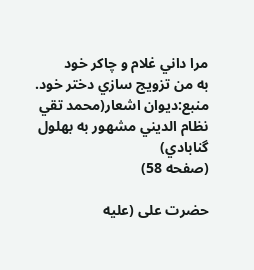مرا داني غلام و چاكر خود
به من تزويج سازي دختر خود.
منبع:ديوان اشعار(محمد تقي نظام الديني مشهور به بهلول گنابادي)
(صفحه 58)

حضرت علی (علیه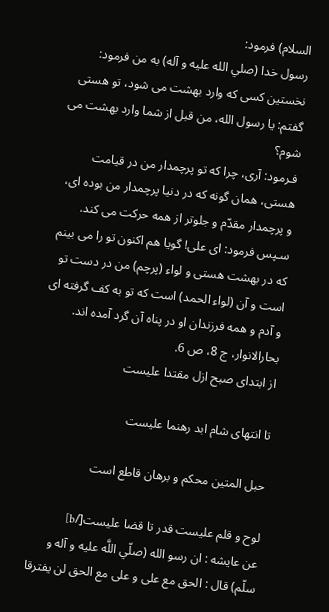السلام) فرمود:
رسول خدا (صلي الله عليه و آله) به من فرمود:
نخستين كسى كه وارد بهشت مى شود، تو هستى
گفتم: يا رسول الله، من قبل از شما وارد بهشت مى شوم؟
فـرمود: آرى، چرا كه تو پرچمدار من در قيامت هستى، همان گونه كه در دنيا پرچمدار من بوده اى، و پرچمدار مقدّم و جلوتر از همه حركت مى كند.
سـپس فرمود: اى على! گويا هم اكنون تو را مى بينم كه در بهشت هستى و لواء (پرچم) من در دست تو است و آن (لواء الحمد) است كه تو به كف گرفته اى و آدم و همه فرزندان او در پناه آن گرد آمده اند.
بحارالانوار، ج 8، ص 6.
از ابتدای صبح ازل مقتدا علیست

تا انتهای شام ابد رهنما علیست

حبل المتین محکم و برهان قاطع است

لوح و قلم علیست قدر تا قضا علیست[/b]
عن عایشه : ان رسو الله (صلّي اللَّه عليه و آله و سلّم) قال : الحق مع علی و علی مع الحق لن یفترقا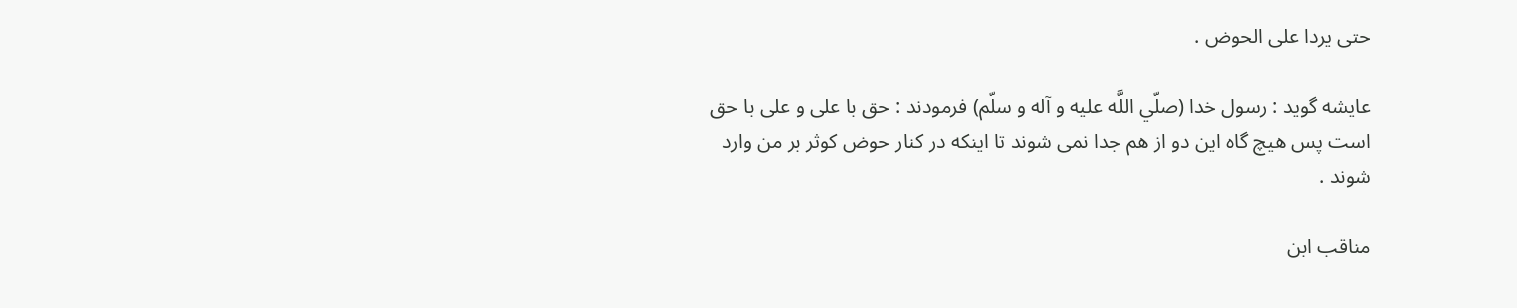حتی یردا علی الحوض .

عایشه گوید : رسول خدا (صلّي اللَّه عليه و آله و سلّم) فرمودند : حق با علی و علی با حق است پس هیچ گاه این دو از هم جدا نمی شوند تا اینکه در کنار حوض کوثر بر من وارد شوند .

مناقب ابن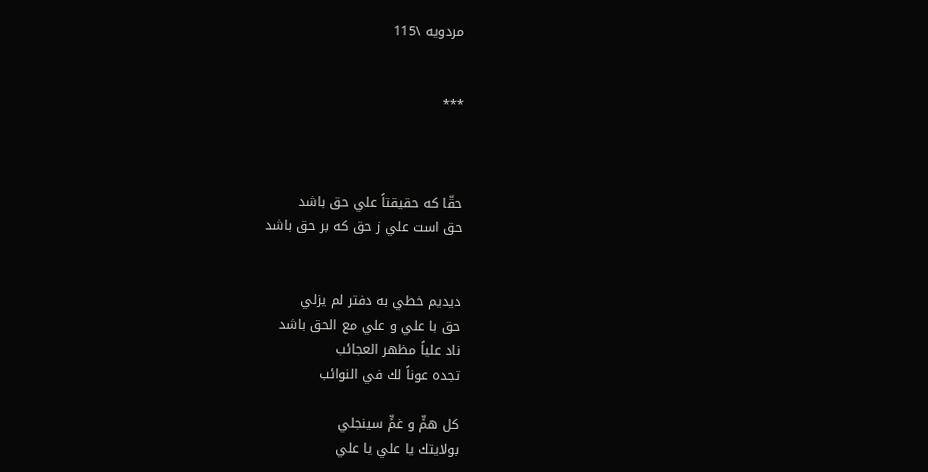مردویه \115


***



حقّا كه حقيقتاً علي حق باشد
حق است علي ز حق كه بر حق باشد


ديديم خطي به دفتر لم يزلي
حق با علي و علي مع الحق باشد
ناد علياً مظهر العجائب
تجده عوناً لك في النوائب

كل همٍّ و غمٍّ سينجلي
بولايتك يا علي يا علي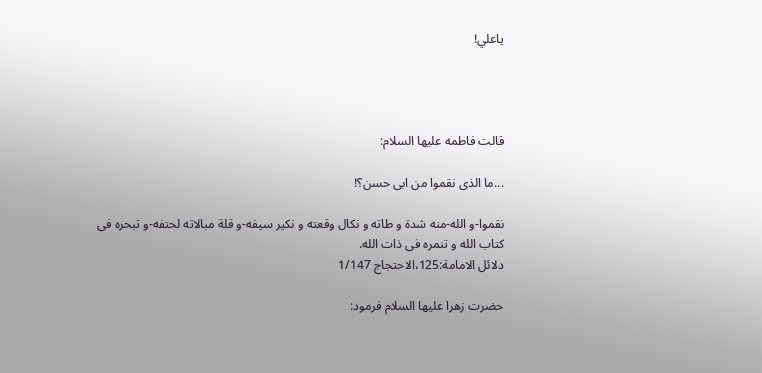ياعلي!




قالت فاطمه عليها السلام:

...ما الذى نقموا من ابى حسن؟!

نقموا-و الله-منه شدة و طاته و نكال وقعته و نكير سيفه-و قلة مبالاته لحتفه-و تبحره فى كتاب الله و تنمره فى ذات الله.
دلائل الامامة:125،الاحتجاج 1/147

حضرت زهرا عليها السلام فرمود: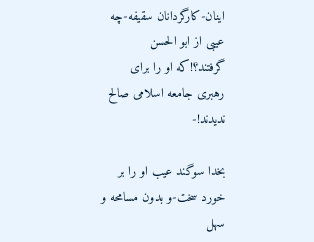اينان-كارگردانان سقيفه-چه عيبى از ابو الحسن گرفتند؟!كه او را براى رهبرى جامعه اسلامى صالح نديدند!-

بخدا سوگند عيب او را بر خورد سخت-و بدون مسامحه و سهل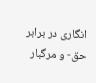انگارى در برابر حق- و مرگبار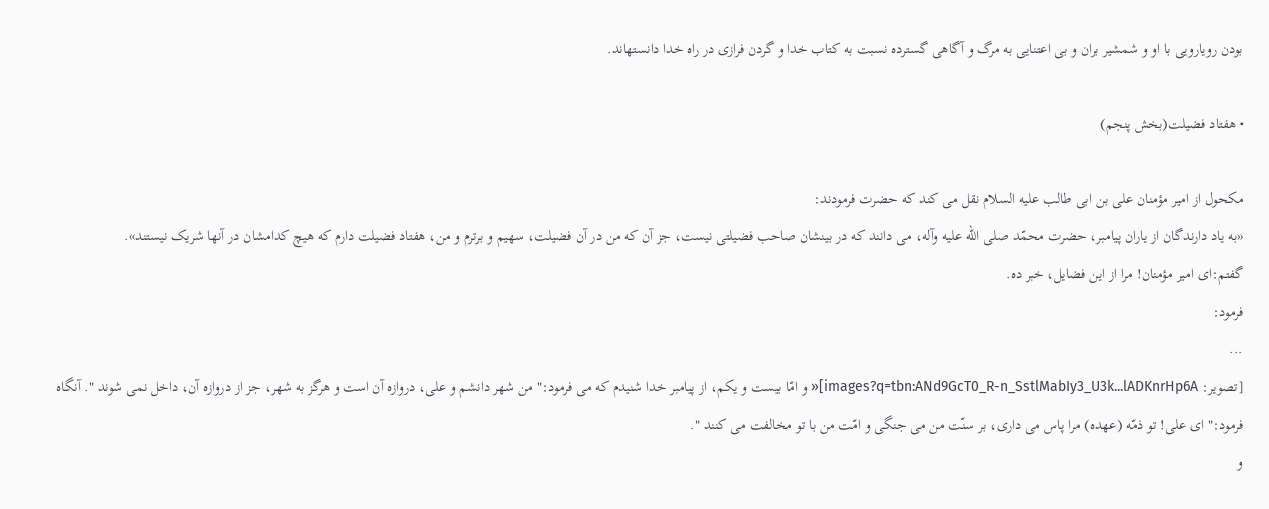بودن رويارويى با او و شمشير بران و بى اعتنايى به مرگ و آگاهى گسترده نسبت به كتاب خدا و گردن فرازى در راه خدا دانستهاند.

• هفتاد فضیلت(بخش پنجم)

مکحول از امیر مؤمنان علی بن ابی طالب علیه السلام نقل می کند که حضرت فرمودند:
«به یاد دارندگان از یاران پیامبر، حضرت محمّد صلی الله علیه وآله، می دانند که در بینشان صاحب فضیلتی نیست، جز آن که من در آن فضیلت، سهیم و برترم و من، هفتاد فضیلت دارم که هیچ کدامشان در آنها شریک نیستند».
گفتم:ای امیر مؤمنان! مرا از این فضایل، خبر ده.
فرمود:
...
[تصویر: images?q=tbn:ANd9GcT0_R-n_SstlMabIy3_U3k...lADKnrHp6A]« و امّا بیست و یکم، از پیامبر خدا شنیدم که می فرمود:" من شهر دانشم و علی، دروازه آن است و هرگز به شهر، جز از دروازه آن، داخل نمی شوند ". آنگاه فرمود:" ای علی! تو ذمّه (عهده) مرا پاس می داری، بر سنّت من می جنگی و امّت من با تو مخالفت می کنند ".
و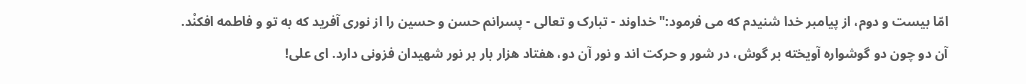امّا بیست و دوم، از پیامبر خدا شنیدم که می فرمود:" خداوند - تبارک و تعالی - پسرانم حسن و حسین را از نوری آفرید که به تو و فاطمه افکنْد. آن دو چون دو گوشواره آویخته بر گوش، در شور و حرکت اند و نور آن دو، هفتاد هزار بار بر نور شهیدان فزونی دارد. ای علی!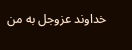خداوند عزوجل به من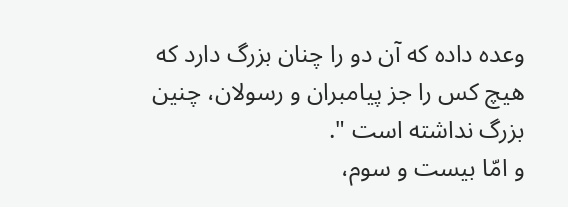وعده داده که آن دو را چنان بزرگ دارد که هیچ کس را جز پیامبران و رسولان، چنین بزرگ نداشته است ".
و امّا بیست و سوم،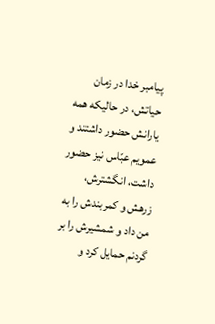پیامبر خدا در زمان حیاتش، در حالیکه همه یارانش حضور داشتند و عمویم عبّاس نیز حضور داشت، انگشترش، زرهش و کمربندش را به من داد و شمشیرش را بر گردنم حمایل کرد و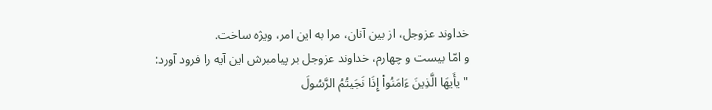خداوند عزوجل، از بین آنان، مرا به این امر، ویژه ساخت.
و امّا بیست و چهارم، خداوند عزوجل بر پیامبرش این آیه را فرود آورد:
" یأَیهَا الَّذِینَ ءَامَنُواْ إِذَا نَجَیتُمُ الرَّسُولَ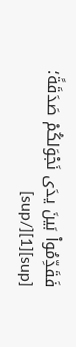فَقَدِّمُواْ بَینَ یدَی نَجْوَلکُمْ صَدَقَةً؛ [sup][1][/sup]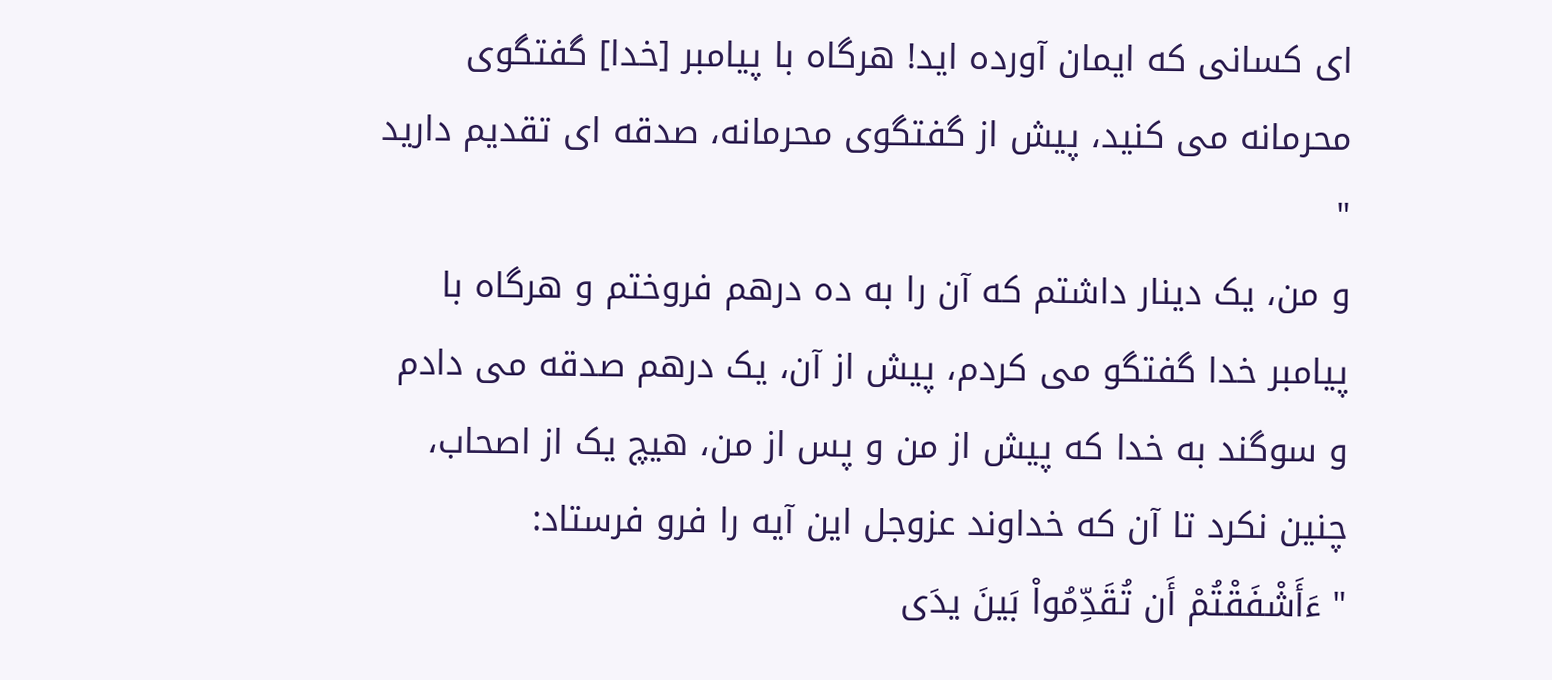ای کسانی که ایمان آورده اید! هرگاه با پیامبر [خدا] گفتگوی محرمانه می کنید، پیش از گفتگوی محرمانه، صدقه ای تقدیم دارید "
و من، یک دینار داشتم که آن را به ده درهم فروختم و هرگاه با پیامبر خدا گفتگو می کردم، پیش از آن، یک درهم صدقه می دادم و سوگند به خدا که پیش از من و پس از من، هیچ یک از اصحاب، چنین نکرد تا آن که خداوند عزوجل این آیه را فرو فرستاد:
" ءَأَشْفَقْتُمْ أَن تُقَدِّمُواْ بَینَ یدَی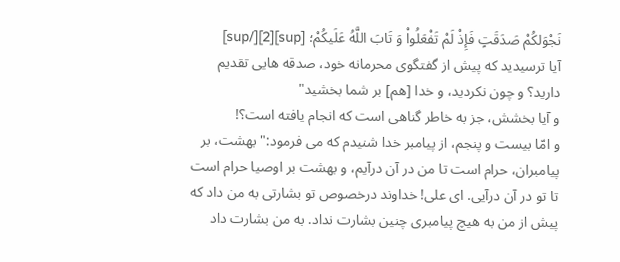نَجْوَلکُمْ صَدَقَتٍ فَإِذْ لَمْ تَفْعَلُواْ وَ تَابَ اللَّهُ عَلَیکُمْ؛ [sup][2][/sup]
آیا ترسیدید که پیش از گفتگوی محرمانه خود، صدقه هایی تقدیم دارید؟ و چون نکردید، و خدا [هم] بر شما بخشید"
و آیا بخشش، جز به خاطر گناهی است که انجام یافته است؟!
و امّا بیست و پنجم، از پیامبر خدا شنیدم که می فرمود:" بهشت، بر پیامبران، حرام است تا من در آن درآیم، و بهشت بر اوصیا حرام است تا تو در آن درآیی. ای علی! خداوند درخصوص تو بشارتی به من داد که پیش از من به هیچ پیامبری چنین بشارت نداد. به من بشارت داد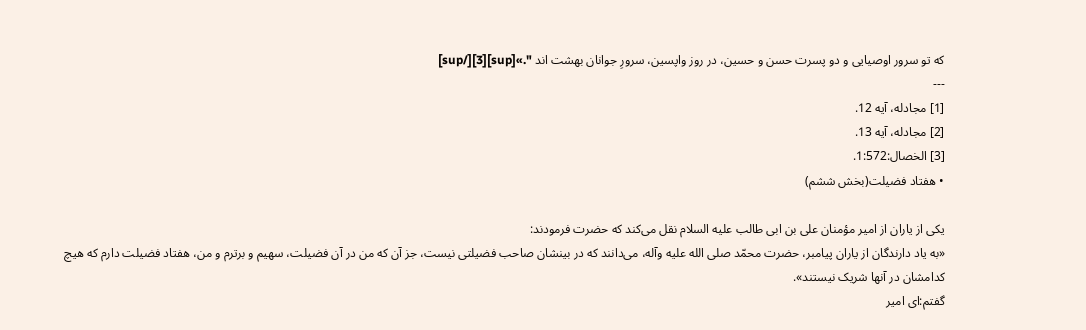که تو سرور اوصیایی و دو پسرت حسن و حسین، در روز واپسین، سرورِ جوانان بهشت اند ".»[sup][3][/sup]
---
[1] مجادله، آیه 12.
[2] مجادله، آیه 13.
[3] الخصال:1:572.
• هفتاد فضیلت(بخش ششم)

یکی از یاران از امیر مؤمنان علی بن ابی طالب علیه السلام نقل می‌کند که حضرت فرمودند:
«به یاد دارندگان از یاران پیامبر، حضرت محمّد صلی الله علیه وآله، می‌دانند که در بینشان صاحب فضیلتی نیست، جز آن که من در آن فضیلت، سهیم و برترم و من، هفتاد فضیلت دارم که هیچ کدامشان در آنها شریک نیستند».
گفتم:ای امیر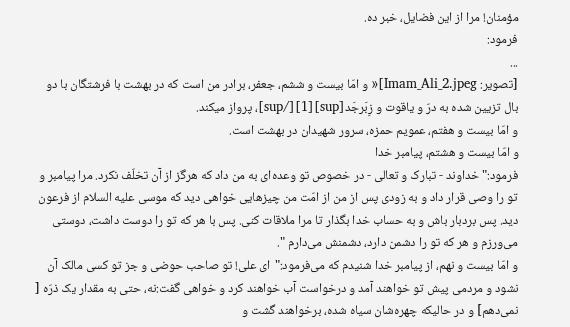مؤمنان! مرا از این فضایل، خبر ده.
فرمود:
...
[تصویر: Imam_Ali_2.jpeg]« و امّا بیست و ششم، جعفر، برادر من است که در بهشت با فرشتگان با دو بال تزیین شده به درّ و یاقوت و زِبَرجَد[sup][1][/sup]، پرواز میکند.
و امّا بیست و هفتم، عمویم حمزه، سرور شهیدان در بهشت است.
و امّا بیست و هشتم، پیامبر خدا
فرمود:"خداوند - تبارک و تعالی - در خصوص تو وعده‌ای به من داد که هرگز از آن تخلّف نکرد. مرا پیامبر و تو را وصی قرار داد و به زودی پس از من از امّت من چیزهایی خواهی دید که موسی علیه السلام از فرعون دید. پس بردبار باش و به حساب خدا بگذار تا مرا ملاقات کنی. پس با هر که تو را دوست داشت، دوستی می‌ورزم و هر که تو را دشمن دارد، دشمنش می‌دارم ".
و امّا بیست و نهم، از پیامبر خدا شنیدم که می‌فرمود:"ای علی! تو صاحب حوضی و جز تو کسی مالک آن نشود و مردمی پیش تو خواهند آمد و درخواست آب خواهند کرد و خواهی گفت:نه، حتی به مقدار یک ذرّه [ نمی‌دهم] و در حالیکه چهره‌شان سیاه شده، برخواهند گشت و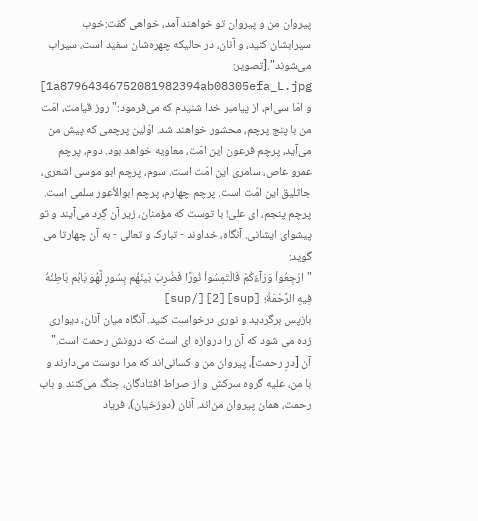پیروان من و پیروان تو خواهند آمد، خواهی گفت:خوب سیرابشان کنید، و آنان، در حالیکه چهره‌شان سفید است، سیراب می‌شوند".[تصویر: 1a87964346752081982394ab08305efa_L.jpg]
و امّا سی‌ام، از پیامبر خدا شنیدم که می‌فرمود:" روز قیامت، امّت من با پنج پرچم، محشور خواهند شد. اوّلین پرچمی که پیش من می‌آید، پرچم فرعون این امّت، معاویه خواهد بود. دوم، پرچم عمرو عاص، سامری این امّت است. سوم، پرچم ابو موسی اشعری، جاثلیق این امّت است. پرچم چهارم، پرچم ابوالأعور سلمی است. پرچم پنجم، ای علی! با توست که مؤمنان، زیر آن گِرد می‌آیند و تو پیشوای ایشانی. آنگاه، خداوند - تبارک و تعالی - به آن چهارتا می گوید:
"ارْجِعُواْ وَرَآءَکُمْ فَالْتَمِسُواْ نُورًا فَضُرِبَ بَینَهُم بِسُورٍ لَّهُو بَابُم بَاطِنُهُ فِیهِ الرَّحْمَةُ؛ [sup][2][/sup]
بازپس برگردید و نوری درخواست کنید. آنگاه میان آنان، دیواری زده می شود که آن را دروازه ای است که درونش رحمت است."
آن [درِ رحمت]، پیروان من و کسانی‌اند که مرا دوست می‌دارند و با من، علیه گروه سرکش و از صراط افتادگان، جنگ می‌کنند و باب رحمت، همان پیروان من‌اند. آنان (دوزخیان)، فریاد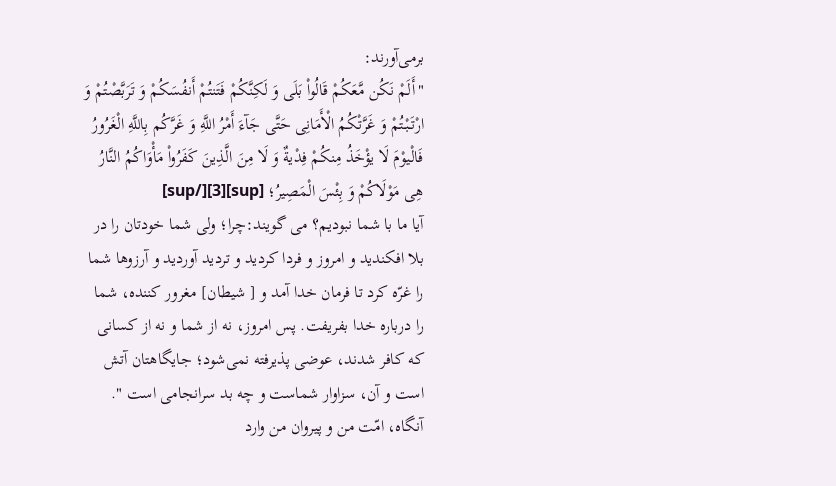برمی‌آورند:
"أَلَمْ نَکُن مَّعَکُمْ قَالُواْ بَلَی وَ لَکِنَّکُمْ فَتَنتُمْ أَنفُسَکُمْ وَ تَرَبَّصْتُمْ وَ ارْتَبْتُمْ وَ غَرَّتْکُمُ الْأَمَانِی حَتَّی جَآءَ أَمْرُ اللَّهِ وَ غَرَّکُم بِاللَّهِ الْغَرُورُ فَالْیوْمَ لَا یؤْخَذُ مِنکُمْ فِدْیةٌ وَ لَا مِنَ الَّذِینَ کَفَرُواْ مَأْوَاکُمُ النَّارُ هِی مَوْلَاکُمْ وَ بِئْسَ الْمَصِیرُ؛ [sup][3][/sup]
آیا ما با شما نبودیم؟ می گویند:چرا؛ ولی شما خودتان را در بلا افکندید و امروز و فردا کردید و تردید آوردید و آرزوها شما را غرّه کرد تا فرمان خدا آمد و [ شیطان] مغرور کننده، شما را درباره خدا بفریفت. پس امروز، نه از شما و نه از کسانی که کافر شدند، عوضی پذیرفته نمی‌شود؛ جایگاهتان آتش است و آن، سزاوار شماست و چه بد سرانجامی است ".
آنگاه، امّت من و پیروان من وارد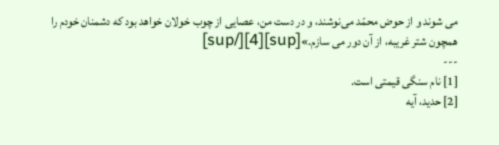می شوند و از حوض محمّد می‌نوشند، و در دست من، عصایی از چوب خولان خواهد بود که دشمنان خودم را همچون شتر غریبه، از آن دور می سازم.»[sup][4][/sup]
---
[1] نام سنگی قیمتی است.
[2] حدید، آیه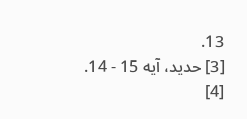13.
[3] حدید، آیه 15 - 14.
[4]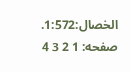الخصال:1:572.
صفحه: 1 2 3 4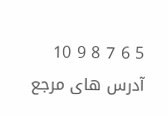5 6 7 8 9 10
آدرس های مرجع